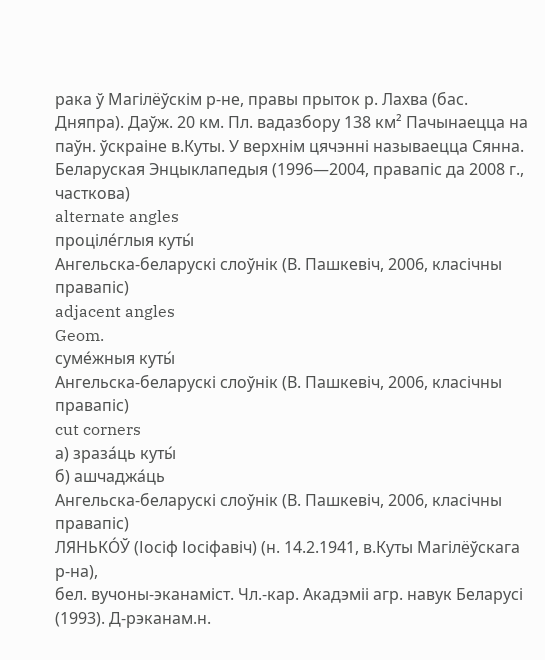рака ў Магілёўскім р-не, правы прыток р. Лахва (бас. Дняпра). Даўж. 20 км. Пл. вадазбору 138 км² Пачынаецца на паўн. ўскраіне в.Куты. У верхнім цячэнні называецца Сянна.
Беларуская Энцыклапедыя (1996—2004, правапіс да 2008 г., часткова)
alternate angles
проціле́глыя куты́
Ангельска-беларускі слоўнік (В. Пашкевіч, 2006, класічны правапіс)
adjacent angles
Geom.
суме́жныя куты́
Ангельска-беларускі слоўнік (В. Пашкевіч, 2006, класічны правапіс)
cut corners
а) зраза́ць куты́
б) ашчаджа́ць
Ангельска-беларускі слоўнік (В. Пашкевіч, 2006, класічны правапіс)
ЛЯНЬКО́Ў (Іосіф Іосіфавіч) (н. 14.2.1941, в.Куты Магілёўскага р-на),
бел. вучоны-эканаміст. Чл.-кар. Акадэміі агр. навук Беларусі (1993). Д-рэканам.н.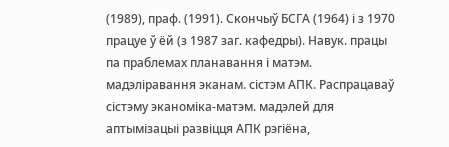(1989), праф. (1991). Скончыў БСГА (1964) і з 1970 працуе ў ёй (з 1987 заг. кафедры). Навук. працы па праблемах планавання і матэм. мадэліравання эканам. сістэм АПК. Распрацаваў сістэму эканоміка-матэм. мадэлей для аптымізацыі развіцця АПК рэгіёна,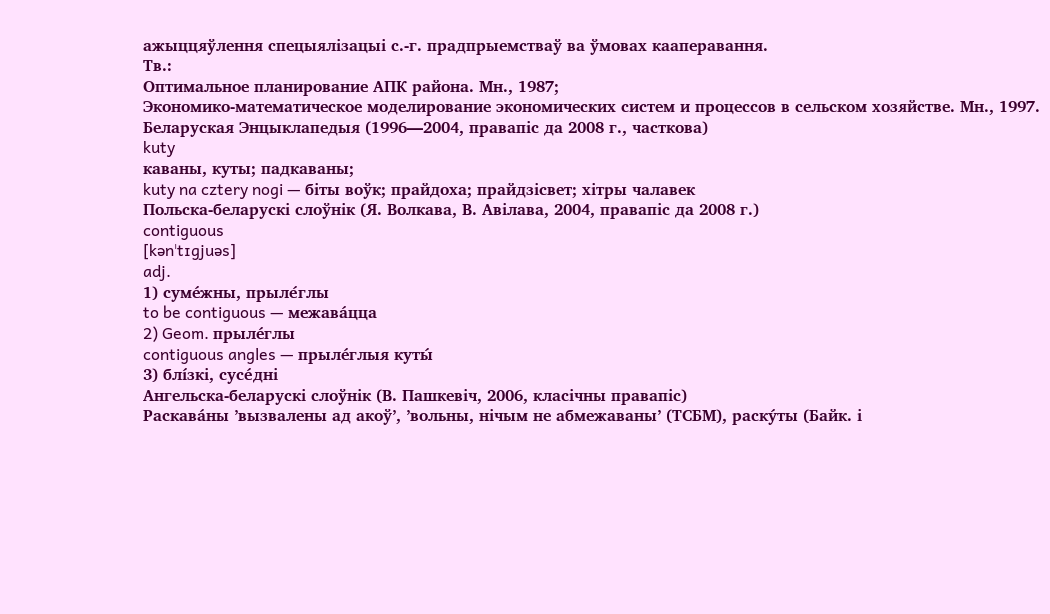ажыццяўлення спецыялізацыі с.-г. прадпрыемстваў ва ўмовах кааперавання.
Тв.:
Оптимальное планирование АПК района. Мн., 1987;
Экономико-математическое моделирование экономических систем и процессов в сельском хозяйстве. Мн., 1997.
Беларуская Энцыклапедыя (1996—2004, правапіс да 2008 г., часткова)
kuty
каваны, куты; падкаваны;
kuty na cztery nogi — біты воўк; прайдоха; прайдзісвет; хітры чалавек
Польска-беларускі слоўнік (Я. Волкава, В. Авілава, 2004, правапіс да 2008 г.)
contiguous
[kənˈtɪgjuəs]
adj.
1) суме́жны, прыле́глы
to be contiguous — межава́цца
2) Geom. прыле́глы
contiguous angles — прыле́глыя куты́
3) блі́зкі, сусе́дні
Ангельска-беларускі слоўнік (В. Пашкевіч, 2006, класічны правапіс)
Раскава́ны ’вызвалены ад акоў’, ’вольны, нічым не абмежаваны’ (ТСБМ), раску́ты (Байк. і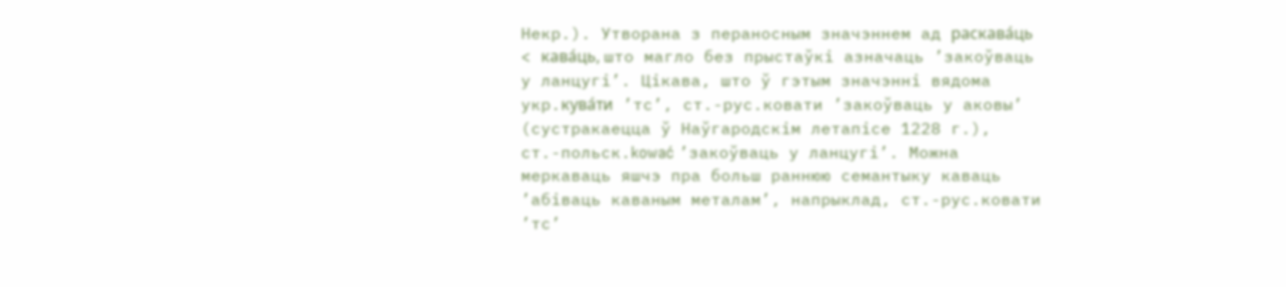Некр.). Утворана з пераносным значэннем ад раскава́ць < кава́ць, што магло без прыстаўкі азначаць ’закоўваць у ланцугі’. Цікава, што ў гэтым значэнні вядома укр.кува́ти ’тс’, ст.-рус.ковати ’закоўваць у аковы’ (сустракаецца ў Наўгародскім летапісе 1228 г.), ст.-польск.kować ’закоўваць у ланцугі’. Можна меркаваць яшчэ пра больш раннюю семантыку каваць ’абіваць каваным металам’, напрыклад, ст.-рус.ковати ’тс’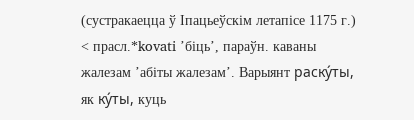(сустракаецца ў Іпацьеўскім летапісе 1175 г.) < прасл.*kovati ’біць’, параўн. каваны жалезам ’абіты жалезам’. Варыянт раску́ты, як ку́ты, куць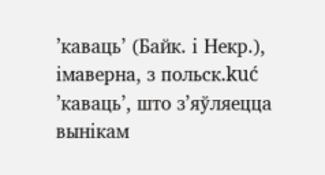’каваць’ (Байк. і Некр.), імаверна, з польск.kuć ’каваць’, што з’яўляецца вынікам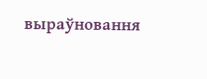выраўновання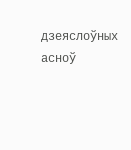дзеяслоўных асноў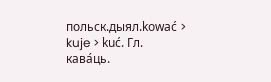польск.дыял.kować > kuje > kuć. Гл. кава́ць.